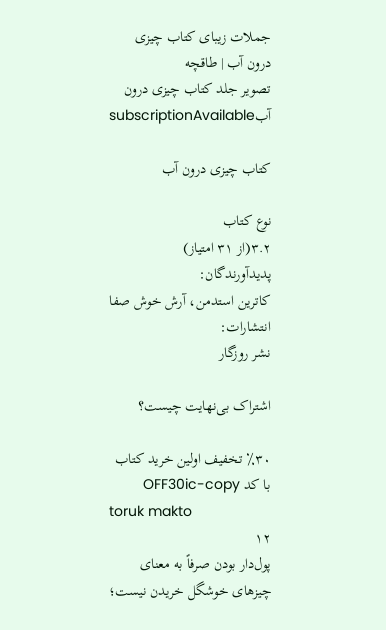جملات زیبای کتاب چیزی درون آب | طاقچه
تصویر جلد کتاب چیزی درون آبsubscriptionAvailable

کتاب چیزی درون آب

نوع کتاب
۳.۲(از ۳۱ امتیاز)
پدیدآورندگان:
کاترین استدمن، آرش خوش صفا
انتشارات:
نشر روزگار

اشتراک بی‌نهایت چیست؟

٪۳۰ تخفیف اولین خرید کتاب با کد OFF30ic-copy
toruk makto
۱۲
پول‌دار بودن صرفاً به معنای چیزهای خوشگل خریدن نیست؛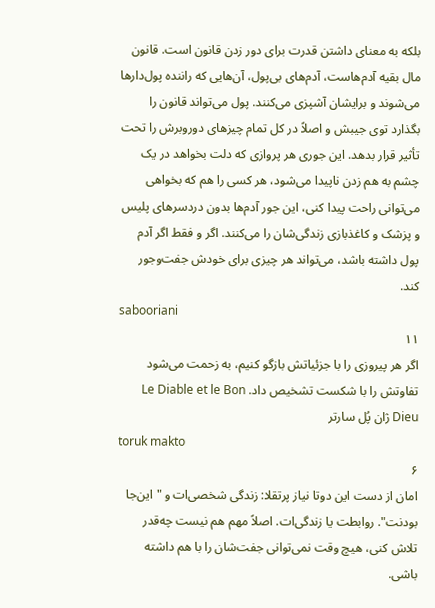بلکه به معنای داشتن قدرت برای دور زدن قانون است. قانون مال بقیه آدم‌هاست، آدم‌های بی‌پول، آن‌هایی که راننده پول‌دارها می‌شوند و برایشان آشپزی می‌کنند. پول می‌تواند قانون را بگذارد توی جیبش و اصلاً در کل تمام چیزهای دوروبرش را تحت تأثیر قرار بدهد. این جوری هر پروازی که دلت بخواهد در یک چشم به هم زدن ناپیدا می‌شود، هر کسی را هم که بخواهی می‌توانی راحت پیدا کنی، این جور آدم‌ها بدون دردسرهای پلیس و پزشک و کاغذبازی زندگی‌شان را می‌کنند. اگر و فقط اگر آدم پول داشته باشد، می‌تواند هر چیزی برای خودش جفت‌وجور کند.
sabooriani
۱۱
اگر هر پیروزی را با جزئیاتش بازگو کنیم، به زحمت می‌شود تفاوتش را با شکست تشخیص داد. Le Diable et le Bon Dieu ژان پُل سارتر
toruk makto
۶
امان از دست این دوتا نیاز پرتقلا: زندگی شخصی‌ات و "این‌جا بودنت". روابطت یا زندگی‌ات. اصلاً مهم هم نیست چه‌قدر تلاش کنی، هیچ وقت نمی‌توانی جفت‌شان را با هم داشته باشی.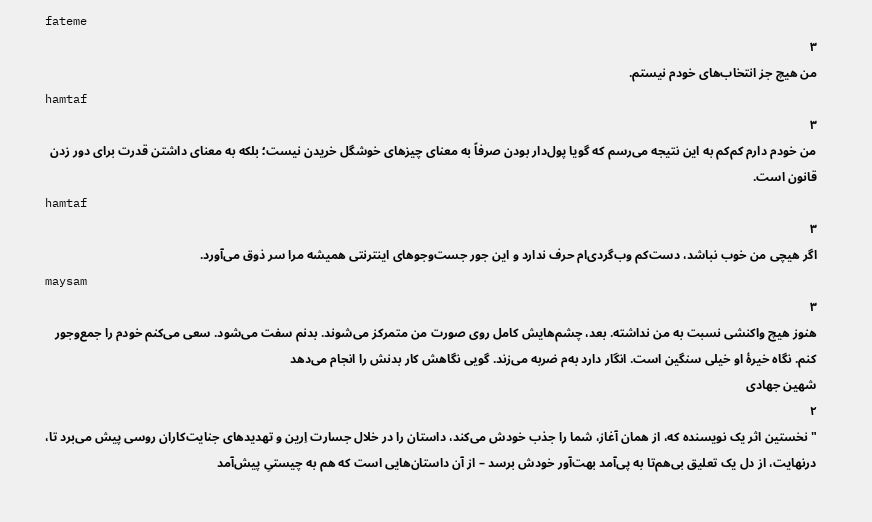fateme
۳
من هیچ جز انتخاب‌های خودم نیستم.
hamtaf
۳
من خودم دارم کم‌کم به این نتیجه می‌رسم که گویا پول‌دار بودن صرفاً به معنای چیزهای خوشگل خریدن نیست؛ بلکه به معنای داشتن قدرت برای دور زدن قانون است.
hamtaf
۳
اگر هیچی من خوب نباشد، دست‌کم وب‌گردی‌ام حرف ندارد و این جور جست‌وجوهای اینترنتی همیشه مرا سر ذوق می‌آورد.
maysam
۳
هنوز هیچ واکنشی نسبت به من نداشته. بعد، چشم‌هایش کامل روی صورت من متمرکز می‌شوند. بدنم سفت می‌شود. سعی می‌کنم خودم را جمع‌وجور کنم. نگاه خیرهٔ او خیلی سنگین است. انگار دارد به‌م ضربه می‌زند. گویی نگاهش کار بدنش را انجام می‌دهد
شهین جهادی
۲
" نخستین اثر یک نویسنده که، از همان آغاز، شما را جذب خودش می‌کند، داستان را در خلال جسارت اِرین و تهدیدهای جنایت‌کاران روسی پیش می‌برد تا، درنهایت، از دل یک تعلیق بی‌هم‌تا به پی‌آمد بهت‌آور خودش برسد – از آن داستان‌هایی است که هم به چیستیِ پیش‌آمد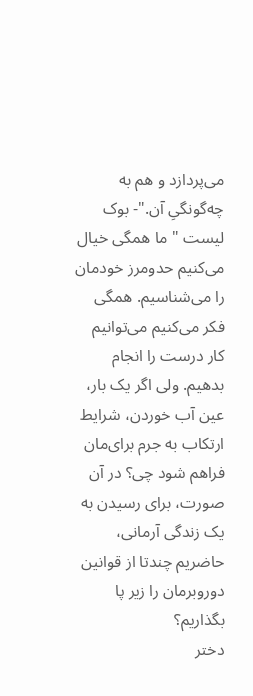می‌پردازد و هم به چه‌گونگیِ آن."- بوک لیست " ما همگی خیال می‌کنیم حدومرز خودمان را می‌شناسیم. همگی فکر می‌کنیم می‌توانیم کار درست را انجام بدهیم. ولی اگر یک بار، عین آب خوردن، شرایط ارتکاب به جرم برای‌مان فراهم شود چی؟ در آن صورت، برای رسیدن به یک زندگی آرمانی، حاضریم چندتا از قوانین دوروبرمان را زیر پا بگذاریم؟
دختر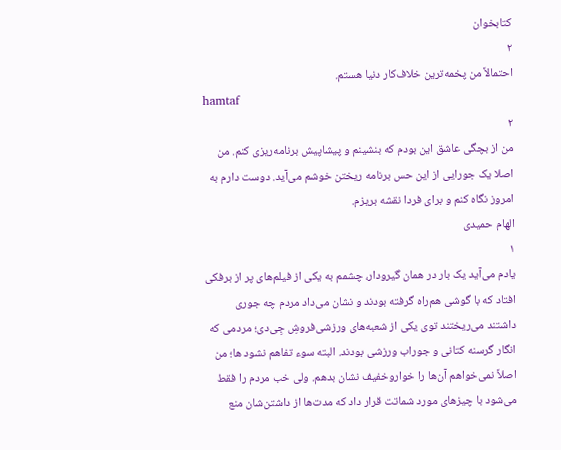کتابخوان
۲
احتمالاً من پخمه‌ترین خلاف‌کار دنیا هستم.
hamtaf
۲
من از بچگی عاشق این بودم که بنشینم و پیشاپیش برنامه‌ریزی کنم. من اصلا یک جورایی از این حس برنامه ریختن خوشم می‌آید. دوست دارم به امروز نگاه کنم و برای فردا نقشه بریزم.
الهام حمیدی
۱
یادم می‌آید یک بار در همان گیرودار، چشمم به یکی از فیلم‌های پر از برفکی افتاد که با گوشی هم‌راه گرفته بودند و نشان می‌داد مردم چه جوری داشتند می‌ریختند توی یکی از شعبه‌های ورزشی‌فروشِ جِی‌دی؛ مردمی که انگار گرسنه کتانی و جوراب ورزشی بودند. البته سوء تفاهم نشود ها؛ من اصلاً نمی‌خواهم آن‌ها را خواروخفیف نشان بدهم. ولی خب مردم را فقط می‌شود با چیزهای مورد شماتت قرار داد که مدت‌ها از داشتن‌شان منع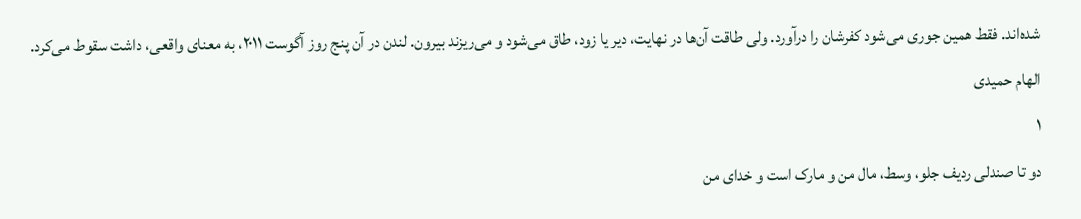شده‌اند. فقط همین جوری می‌شود کفرشان را درآورد. ولی طاقت آن‌ها در نهایت، دیر یا زود، طاق می‌شود و می‌ریزند بیرون. لندن در آن پنج روز آگوست ۲۰۱۱، به معنای واقعی، داشت سقوط می‌کرد.
الهام حمیدی
۱
دو تا صندلی ردیف جلو، وسط، مال من و مارک است و خدای من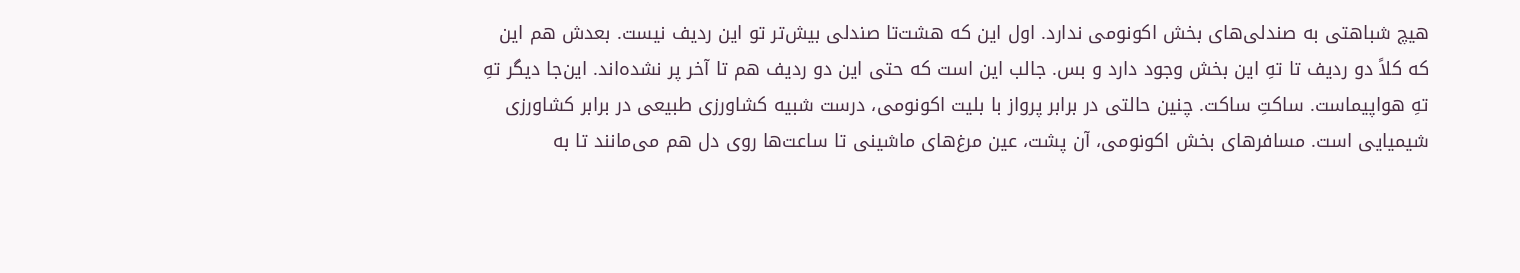هیچ شباهتی به صندلی‌های بخش اکونومی ندارد. اول این که هشت‌تا صندلی بیش‌تر تو این ردیف نیست. بعدش هم این که کلاً دو ردیف تا تهِ این بخش وجود دارد و بس. جالب این است که حتی این دو ردیف هم تا آخر پر نشده‌اند. این‌جا دیگر تهِ تهِ هواپیماست. ساکتِ ساکت. چنین حالتی در برابر پرواز با بلیت اکونومی، درست شبیه کشاورزی طبیعی در برابر کشاورزی شیمیایی است. مسافرهای بخش اکونومی، آن پشت، عین مرغ‌های ماشینی تا ساعت‌ها روی دل هم می‌مانند تا به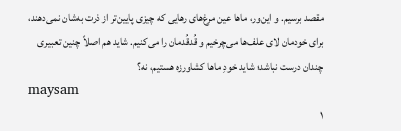مقصد برسیم. و این‌ور، ماها عین مرغ‌های رهایی که چیزی پایین‌تر از ذرت به‌شان نمی‌دهند، برای خودمان لای علف‌ها می‌چرخیم و قُدقُدمان را می‌کنیم. شاید هم اصلاً چنین تعبیری چندان درست نباشد؛ شاید خودِ ماها کشاورزه هستیم، نه؟
maysam
۱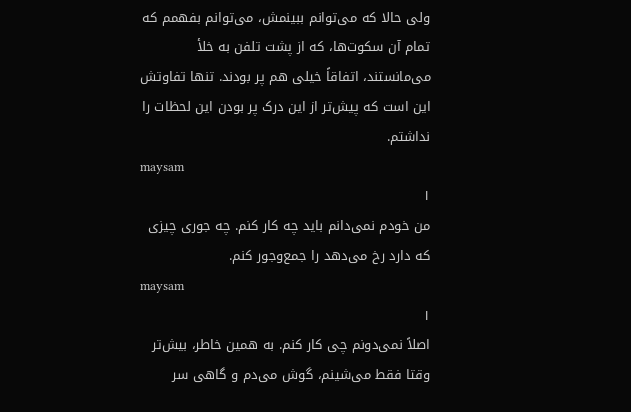ولی حالا که می‌توانم ببینمش، می‌توانم بفهمم که تمام آن سکوت‌ها، که از پشت تلفن به خلأ می‌مانستند، اتفاقاً خیلی هم پر بودند. تنها تفاوتش این است که پیش‌تر از این درک پر بودن این لحظات را نداشتم.
maysam
۱
من خودم نمی‌دانم باید چه کار کنم. چه جوری چیزی که دارد رخ می‌دهد را جمع‌وجور کنم.
maysam
۱
اصلاً نمی‌دونم چی کار کنم. به همین خاطر، بیش‌تر وقتا فقط می‌شینم، گوش می‌دم و گاهی سر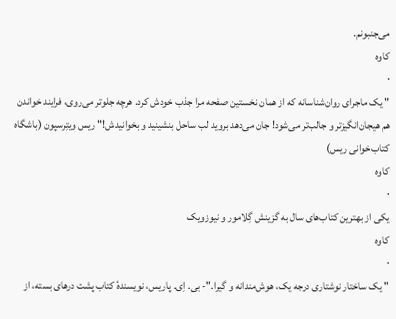می‌جنبونم.
کاوه
۰
" یک ماجرای روان‌شناسانه که از همان نخستین صفحه مرا جذب خودش کرد. هرچه جلوتر می‌روی، فرایند خواندن هم هیجان‌انگیزتر و جالب‌تر می‌شود! جان می‌دهد بروید لب ساحل بنشینید و بخوانیدش!" ریس ویتِرسپون (باشگاه کتاب‌خوانی ریس)
کاوه
۰
یکی از بهترین کتاب‌های سال به گزینش گِلامور و نیوزویک
کاوه
۰
" یک ساختار نوشتاری درجه یک، هوش‌مندانه و گیرا."- بی. اِی. پاریس، نویسندهٔ کتاب پشت درهای بسته، از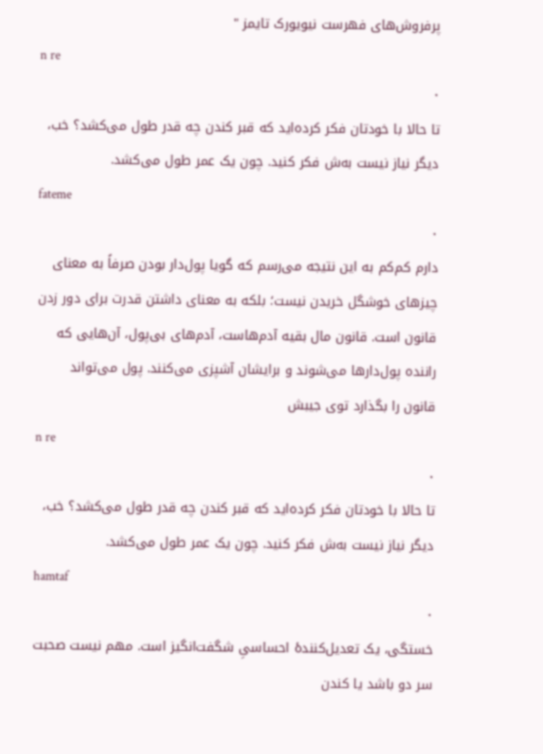پرفروش‌های فهرست نیویورک تایمز "
n re
۰
تا حالا با خودتان فکر کرده‌اید که قبر کندن چه قدر طول می‌کشد؟ خب، دیگر نیاز نیست به‌ش فکر کنید. چون یک عمر طول می‌کشد.
fateme
۰
دارم کم‌کم به این نتیجه می‌رسم که گویا پول‌دار بودن صرفاً به معنای چیزهای خوشگل خریدن نیست؛ بلکه به معنای داشتن قدرت برای دور زدن قانون است. قانون مال بقیه آدم‌هاست، آدم‌های بی‌پول، آن‌هایی که راننده پول‌دارها می‌شوند و برایشان آشپزی می‌کنند. پول می‌تواند قانون را بگذارد توی جیبش
n re
۰
تا حالا با خودتان فکر کرده‌اید که قبر کندن چه قدر طول می‌کشد؟ خب، دیگر نیاز نیست به‌ش فکر کنید. چون یک عمر طول می‌کشد.
hamtaf
۰
خستگی، یک تعدیل‌کنندهٔ احساسیِ شگفت‌انگیز است. مهم نیست صحبت سر دو باشد یا کندن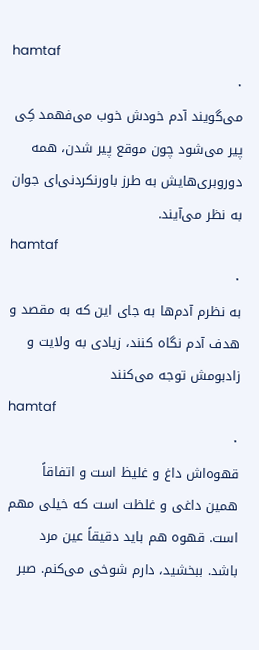hamtaf
۰
می‌گویند آدم خودش خوب می‌فهمد کِی پیر می‌شود چون موقع پیر شدن، همه دوروبری‌هایش به طرز باورنکردنی‌ای جوان به نظر می‌آیند.
hamtaf
۰
به نظرم آدم‌ها به جای این که به مقصد و هدف آدم نگاه کنند، زیادی به ولایت و زادبومش توجه می‌کنند
hamtaf
۰
قهوه‌اش داغ و غلیظ است و اتفاقاً همین داغی و غلظت است که خیلی مهم است. قهوه هم باید دقیقاً عین مرد باشد. ببخشید، دارم شوخی می‌کنم. صبر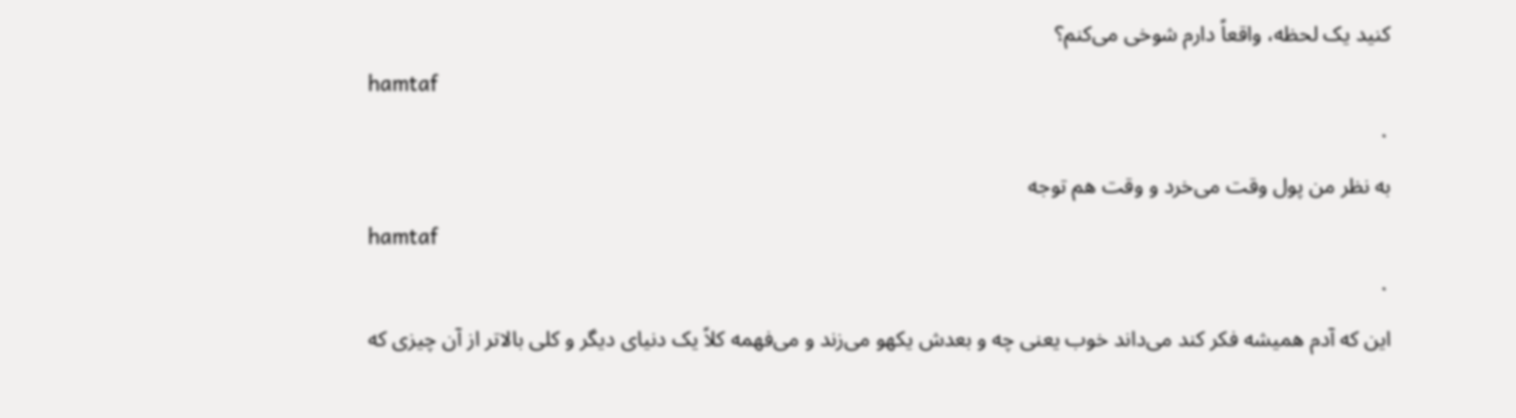کنید یک لحظه، واقعاً دارم شوخی می‌کنم؟
hamtaf
۰
به نظر من پول وقت می‌خرد و وقت هم توجه
hamtaf
۰
این که آدم همیشه فکر کند می‌داند خوب یعنی چه و بعدش یکهو می‌زند و می‌فهمه کلاً یک دنیای دیگر و کلی بالاتر از آن چیزی که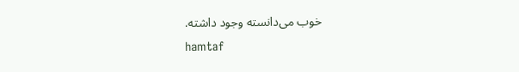خوب می‌دانسته وجود داشته.
hamtaf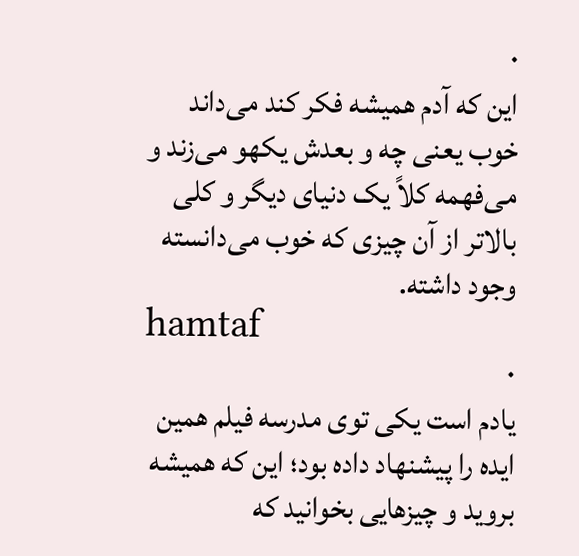۰
این که آدم همیشه فکر کند می‌داند خوب یعنی چه و بعدش یکهو می‌زند و می‌فهمه کلاً یک دنیای دیگر و کلی بالاتر از آن چیزی که خوب می‌دانسته وجود داشته.
hamtaf
۰
یادم است یکی توی مدرسه فیلم همین ایده را پیشنهاد داده بود؛ این که همیشه بروید و چیزهایی بخوانید که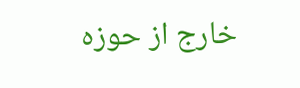خارج از حوزه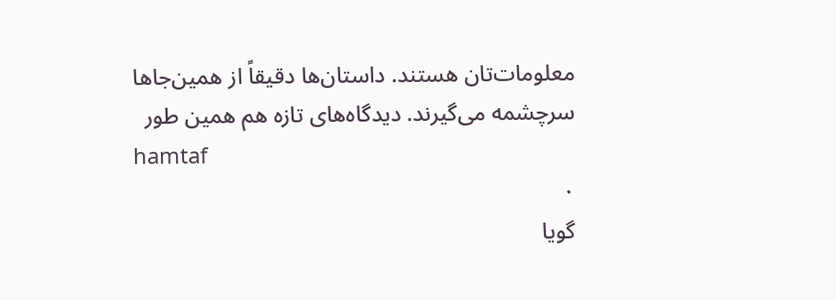معلومات‌تان هستند. داستان‌ها دقیقاً از همین‌جاها سرچشمه می‌گیرند. دیدگاه‌های تازه هم همین طور
hamtaf
۰
گویا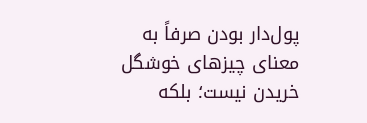پول‌دار بودن صرفاً به معنای چیزهای خوشگل خریدن نیست؛ بلکه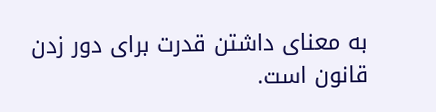به معنای داشتن قدرت برای دور زدن قانون است.